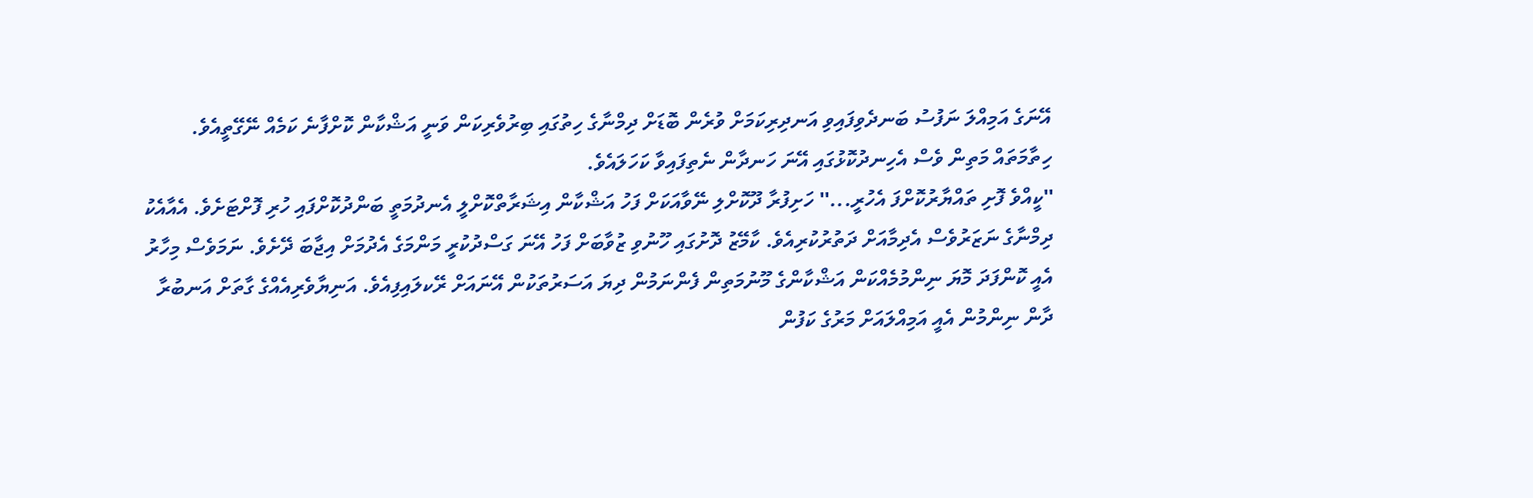އޭނަގެ އަމިއްލަ ނަފުސު ބަނދެވިފައިވި އަނދިރިކަމަށް ވުރެން ބޮޑަށް ދިމްނާގެ ހިތުގައި ބިރުވެރިކަން ވަނީ އަޝްކާން ކޮށްފާނެ ކަމެއް ނޭގޭތީއެވެ. ހިތާމަތައް މަތިން ވެސް އެހިނދުކޮޅުގައި އޭނަ ހަނދާން ނެތިފައިވާ ކަހަލައެވެ.
''ކީއްވެ ފޮށި ތައްޔާރުކޮށްފަ އެހުރީ...'' ހަށިފުރާ ދޫކޮށްލި ނޭވާއަކަށް ފަހު އަޝްކާން އިޝަރާތްކޮށްލީ އެނދުމަތީ ބަންދުކޮށްފައި ހުރި ފޮށްޓަށެވެ. އެއާއެކު ދިމްނާގެ ނަޒަރުވެސް އެދިމާއަށް ދަތުރުކުރިއެވެ. ކާމޭޒު ދޮށުގައި ހޫނުވި ޒުވާބަށް ފަހު އޭނަ ގަސްދުކުރީ މަންމަގެ އެދުމަށް އިޖާބަ ދޭށެވެ. ނަމަވެސް މިހާރު އެއީ ކޮންފަދަ މޮޔަ ނިންމުމެއްކަން އަޝްކާންގެ މޫނުމަތިން ފެންނަމުން ދިޔަ އަސަރުތަކުން އޭނައަށް ރޭކލައިފިއެވެ. އަނިޔާވެރިއެއްގެ ގާތަށް އަނބުރާ ދާން ނިންމުން އެއީ އަމިއްލައަށް މަރުގެ ކަފުން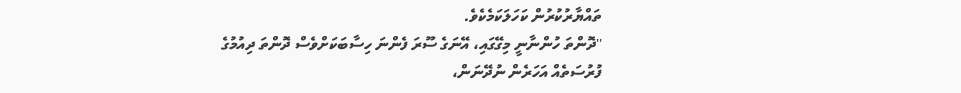ތައްޔާރުކުރުން ކަހަލަކަމެކެވެ.
''ދޮންތަ ހުންނާނީ މިގޭގައި، އޭނަގެ ސޫރަ ފެންނަ ހިސާބަކަށްވެސް ދޮންތަ ދިއުމުގެ ފުރުސަތެއް އަހަރެން ނުދޭނަން،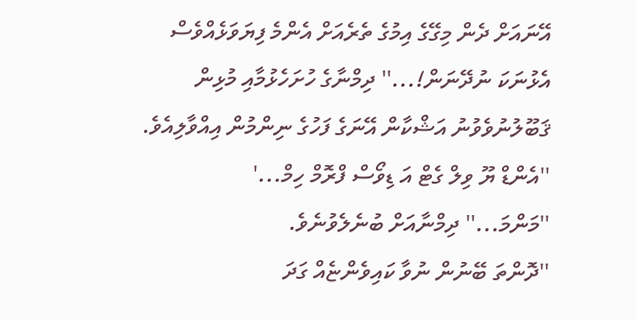އޭނައަށް ދެން މިގޭގެ އިމުގެ ތެރެއަށް އެންމެ ފިޔަވަޅެއްވެސް އެޅުނަކަ ނުދޭނަން!...'' ދިމްނާގެ ހުށަހެޅުމާއި މުޅިން ޤަބޫލުނުވެވުނު އަޝްކާން އޭނަގެ ފަހުގެ ނިންމުން އިއްވާލިއެވެ. ''އެންޑް ޔޫ ވިލް ގެޓް އަ ޑިވޯސް ފްރޮމް ހިމް...'
''މަންމަ...'' ދިމްނާއަށް ބުނެލެވުނެވެ.
''ދޮންތަ ބޭނުން ނުވާ ކައިވެންޏެއް ގަދަ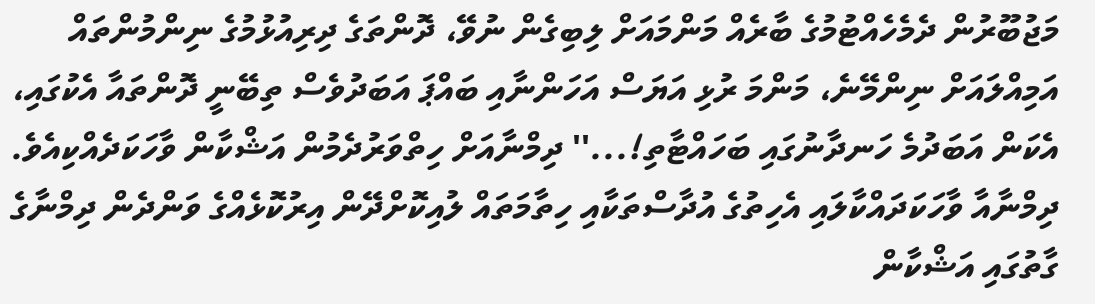މަޖުބޫރުން ދެމެހެއްޓުމުގެ ބާރެއް މަންމައަށް ލިބިގެން ނުވޭ، ދޮންތަގެ ދިރިއުޅުމުގެ ނިންމުންތައް އަމިއްލައަށް ނިންމޭނެ، މަންމަ ރުޅި އަޔަސް އަހަންނާއި ބައްޕަ އަބަދުވެސް ތިބޭނީ ދޮންތައާ އެކުގައި، އެކަން އަބަދުމެ ހަނދާނުގައި ބަހައްޓާތި!...'' ދިމްނާއަށް ހިތްވަރުދެމުން އަޝްކާން ވާހަކަދެއްކިއެވެ.
ދިމްނާއާ ވާހަކަދައްކާލައި އެހިތުގެ އުދާސްތަކާއި ހިތާމަތައް ލުއިކޮށްދޭން އިރުކޮޅެއްގެ ވަންދެން ދިމްނާގެ ގާތުގައި އަޝްކާން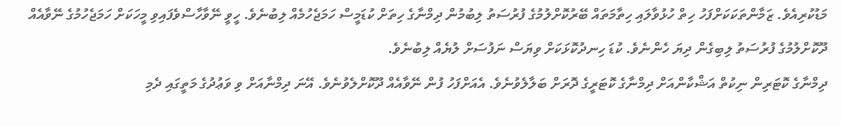މަޑުކުރިއެވެ. ޒަމާންތަކަކަށްފަހު ހިތް ހުޅުވާލައި ހިތާމަތައް ބޭރުކޮށްލުމުގެ ފުރުސަތު ލިބުމުން ދިމްނާގެ ހިތަށް ކުޑަމީސް ހަމަޖެހުމެއް ލިބުނެވެ. ހީވީ ނޭވާހާސްވެފައިވި މީހަކަށް ހަމަޖެހުމުގެ ނޭވާއެއް ދޫކޮށްލުމުގެ ފުރުސަތު ލިބިގެން ދިޔަ ހެންނެވެ. ކުޑަ ހިނދުކޮޅަކަށް ވިޔަސް ނަފުސަށް ލުޔެއް ލިބުނެވެ.
ދިމްނާގެ ކޮޓަރިން ނިކުތް އަޝްކާންއަށް ދިމްނާގެ ކޮޓަރީގެ ދޮރަށް ބަލާލެވުނެވެ. އެއަށްފަހު ފުން ނޭވާއެއް ދޫކޮށްލެވުނެވެ. އޭނަ ދިމްނާއަށް ވި ވަޢުދުގެ މަތީގައި ދެމި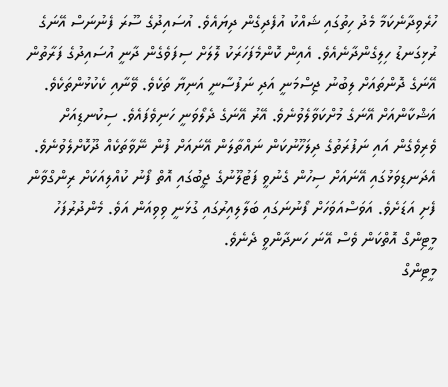ހުރެވިދާނެކަމާ މެދު ހިތުގައި ޝައްކު އުފެދިގެން ދިޔައެވެ. އުސައިދުގެ ސޫރަ ފެނުނަސް އޭނަގެ ރުޅިގަނޑު ހިލިގެންދާނެއެވެ. އެއިން ކޮންމެފަހަރަކު ލޮލަށް ސިފަވެގެން ދާނީ އުސައިދުގެ ފަރާތުން އޭނަގެ ދޮންތައަށް ލިބުނު ޖިސްމަނީ އަދި ނަފުސާނީ އަނިޔާ ތަކެވެ. ވޭނާއި ކެކުޅުންތަކެވެ.
އަޝްކާންއަށް އޭނަގެ މުށްކަވާލެވުނެވެ. އޭރު އޭނަގެ ދެލޯވަނީ ހަނިވެފައެވެ. ސިކުނޑިއަށް ވެރިވެގެން އައި ނަފުރަތުގެ ދިލަހޫނުކަން ނައްތާލަން އޭނައަށް ފުން ނޭވާތަކެއް ދޫކޮށްލެވުނެވެ. އެދަނޑިވަޅުގައި އޭނައަށް ސިހުން ގެނުވީ ފަޓުލޫނުގެ ޖީބުގައި އޮތް ފޯނު ކުއްލިއަކަށް ރިންގްވާން ފެށި އަޑަށެވެ. އަވަސްއަވަހަށް ފޯނުނަގައި ބަލާލިއިރުގައި ގުޅަނީ ވިވިއަން އަވެ. މެންދުރުފަހު މީޓިންގް އޮތްކަން ވެސް އޭނަ ހަނދާންވީ ދެނެވެ.
މީޓިންގް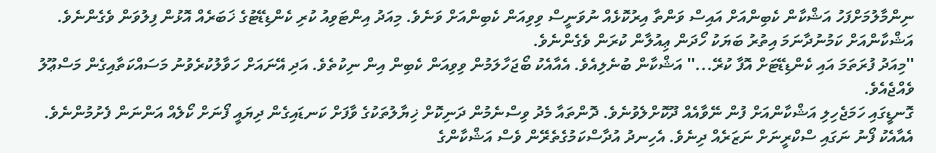ނިންމާލުމަށްފަހު އަޝްކާން ކެބިންއަށް އައިސް ވަންތާ އިރުކޮޅެއް ނުވަނީސް ވިވިއަން ކެބިންއަށް ވަނެވެ. މިއަދު އިންޓަވިއު ކުރި ކެންޑިޑޭޓުގެ ޚަބަރެއް އޮޅުން ފިލުވަން ވެގެންނެވެ. އަޝްކާންއަށް ކަމުނުދާނަމަ އިތުރު ބަޔަކު ހޯދަން ޢިއުލާން ކުރަން ވެގެންނެވެ.
''މިއަދު ފުރަތަމަ އައި ކެންޑިޑޭޓަށް އޮފާ ކުރޭ...'' އަޝްކާން ބުނެލިއެވެ. އެއާއެކު ބޯޖަހާލަމުން ވިވިއަން ކެބިން އިން ނިކުތެވެ. އަދި އޭނައަށް ހަވާލުކުރެވުނު މަސައްކަތާއިގެން މަސްޢޫލު ވެއްޖެއެވެ.
ގޮނޑީގައި ހަމަޖެހިލި އަޝްކާންއަށް ފުން ނޭވާއެއް ދޫކޮށްލެވުނެވެ. ދޮންތައާ މެދު ވިސްނެމުން ދަނިކޮށް ޚިޔާލުތަކުގެ ވާފަށް ކަނޑައިގެން ދިޔައީ ފޯނަށް ކޯލެއް އަންނަން ފެށުމުންނެވެ. އެއާއެކު ފޯނު ނަގައި ސްކްރީނަށް ނަޒަރެއް ދިނެވެ. އެހިނދު އުދާސްކަމުގެތެރޭން ވެސް އަޝްކާންގެ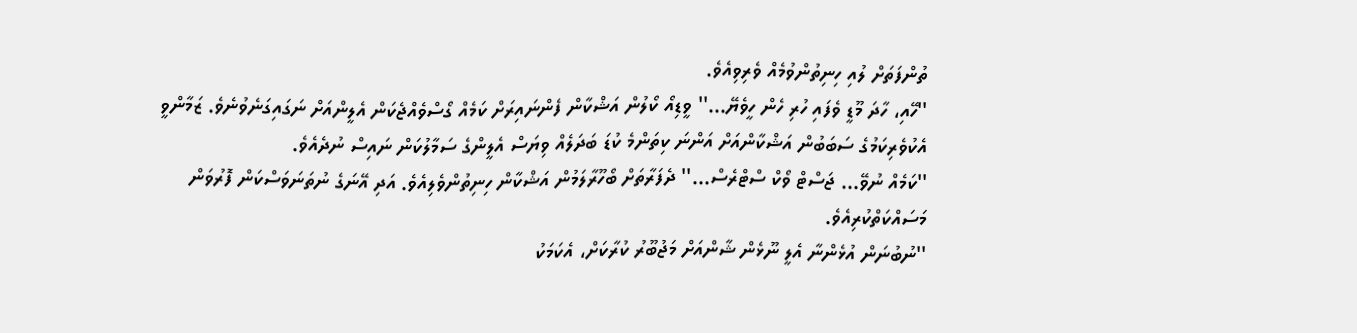ތުންފަތަށް ލުއި ހިނިތުންވުމެއް ވެރިވިއެވެ.
''ހޭއި، ހާދަ މޫޑީ ވެފައި ހުރި ހެން ހީވެޔޭ...'' ވީޑިއޯ ކޯލުން އަޝްކާން ފެންނައިރަށް ކަމެއް ގޯސްވެއްޖެކަން އެލީންއަށް ނަގައިގަނެވުނެވެ. ޒަމާންވީ އެކުވެރިކަމުގެ ސަބަބުން އަޝްކާންއަށް އަންނަ ކިތަންމެ ކުޑަ ބަދަލެއް ވިޔަސް އެލީންގެ ސަމާލުކަން ނައިސް ނުދެއެވެ.
''ކަމެއް ނުވޭ... ޖަސްޓް ވޯކް ސްޓްރެސް...'' ދެފަރާތަށް ބޯހޫރާލަމުން އަޝްކާން ހިނިތުންވެލިއެވެ. އަދި އޭނަގެ ނުތަނަވަސްކަން ފޮރުވަން މަސައްކަތްކުރިއެވެ.
''ނުބުނަން އުޅެންނާ އެލީ ނޫޅެން ޝާންއަށް މަޖުބޫރު ކުރާކަށް، އެކަމަކު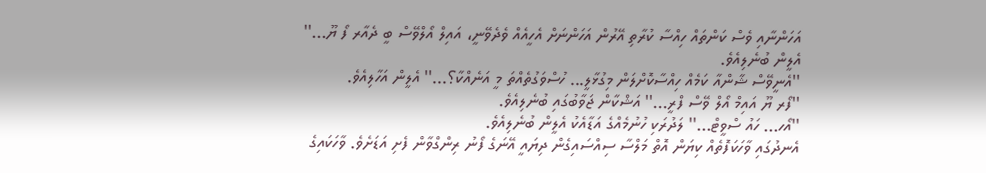އަހަންނާއި ވެސް ކަންތައް ހިއްސާ ކުރާތި އޭރުން އަހަންނަށް އެހީއެއް ވެދެވޭނީ، އައިލް އޯލްވޭސް ބީ ދެއާރ ފޯ ޔޫ...'' އެލީން ބުނެލިއެވެ.
''އެނީވޭސް ޝާންއާ ކަމެއް ހިއްސާކޮށްލަން މިގުޅާލީ... ހުސްވަގުތެއްތަ މީ އަނެއްކާ؟...'' އެލީން އަހާލިއެވެ.
''ފޯރ ޔޫ އައިމް އޯލް ވޭސް ފްރީ...'' އަޝްކާން ޖަވާބުގައި ބުނެލިއެވެ.
''އޯހ... ހައު ސްވީޓް...'' ލަދުރަކި ހުނުމެއްގެ އަޑާއެކު އެލީން ބުނެލިއެވެ.
އެނދުގައި ވާހަކަފޮތެއް ކިޔަން އޮތް މަލްސާ ސިއްސައިގެން ދިޔައީ އޭނަގެ ފޯނު ރިންގްވާން ފެށި އަޑަށެވެ. ވާހަކައިގެ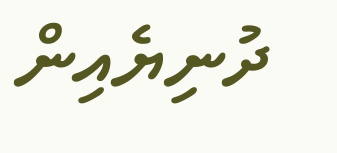ދުނިޔެއިން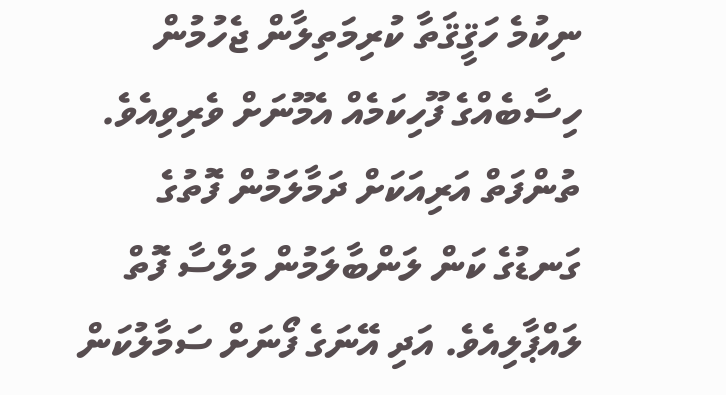ނިކުމެ ހަޤީޤަތާ ކުރިމަތިލާން ޖެހުމުން ހިސާބެއްގެ ފޫހިކަމެއް އެމޫނަށް ވެރިވިއެވެ. ތުންފަތް އަރިއަކަށް ދަމާލަމުން ފޮތުގެ ގަނޑުގެ ކަން ލަންބާލަމުން މަލްސާ ފޮތް ލައްޕާލިއެވެ. އަދި އޭނަގެ ފޯނަށް ސަމާލުކަން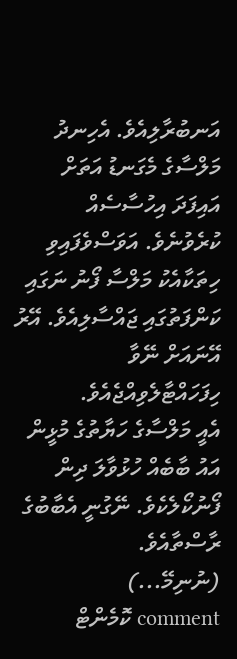އަނބުރާލިއެވެ. އެހިނދު މަލްސާގެ މެގަނޑު އަތަށް އައިފަދަ އިހުސާސެއް ކުރެވުނެވެ. އަވަސްވެފައިވި ހިތަކާއެކު މަލްސާ ފޯނު ނަގައި ކަންފަތުގައި ޖައްސާލިއެވެ. އޭރު އޭނައަށް ނޭވާ ހިފަހައްޓާލެވިއްޖެއެވެ.
އެއީ މަލްސާގެ ހަޔާތުގެ މުޅީން އައު ބާބެއް ހުޅުވާލަ ދިން ފޯނުކޯލެކެވެ. ނޭގުނީ އެބާބުގެ ރާސްތާއެވެ.
(ނުނިމޭ...)
comment ކޮމެންޓް